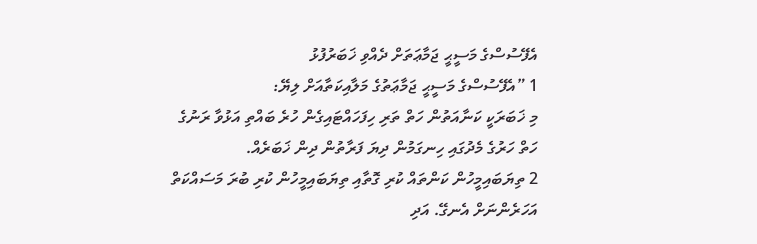އެފޭސުސްގެ މަސީޙީ ޖަމާޢަތަށް ދެއްވި ޚަބަރުފުޅު
1 ”އެފޭސުސްގެ މަސީޙީ ޖަމާޢަތުގެ މަލާއިކަތާއަށް ލިޔޭ:
މި ޚަބަރަކީ ކަނާއަތުން ހަތް ތަރި ހިފަހައްޓައިގެން ހުރެ ބައްތި އަޅުވާ ރަނުގެ ހަތް ހަރުގެ މެދުގައި ހިނގަމުން ދިޔަ ފަރާތުން ދިން ޚަބަރެއް.
2 ތިޔަބައިމީހުން ކަންތައް ކުރި ގޮތާއި ތިޔަބައިމީހުން ކުރި ބުރަ މަސައްކަތް އަހަރެންނަށް އެނގޭ. އަދި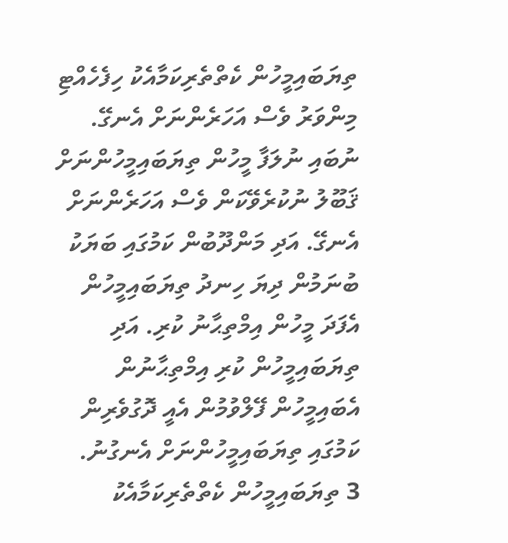ތިޔަބައިމީހުން ކެތްތެރިކަމާއެކު ހިފެހެއްޓި މިންވަރު ވެސް އަހަރެންނަށް އެނގޭ. ނުބައި ނުލަފާ މީހުން ތިޔަބައިމީހުންނަށް ޤަބޫލު ނުކުރެވޭކަން ވެސް އަހަރެންނަށް އެނގޭ. އަދި މަންދޫބުން ކަމުގައި ބަޔަކު ބުނަމުން ދިޔަ ހިނދު ތިޔަބައިމީހުން އެފަދަ މީހުން އިމްތިޙާނު ކުރި. އަދި ތިޔަބައިމީހުން ކުރި އިމްތިޙާނުން އެބައިމީހުން ފޭލްވުމުން އެއީ ދޮގުވެރިން ކަމުގައި ތިޔަބައިމީހުންނަށް އެނގުނު.
3 ތިޔަބައިމީހުން ކެތްތެރިކަމާއެކު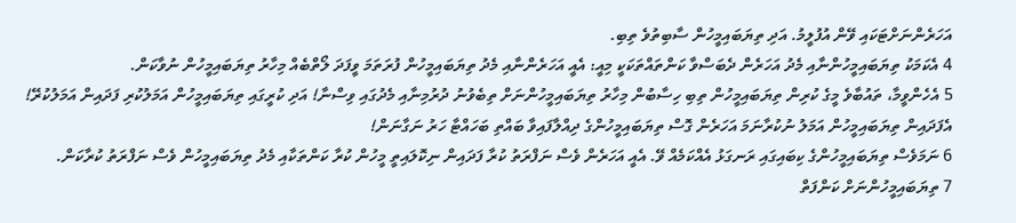އަހަރެންނަށްޓަކައި ވޭން އުފުލީމު. އަދި ތިޔަބައިމީހުން ސާބިތުވެ ތިބި.
4 އެކަމަކު ތިޔަބައިމީހުންނާއި މެދު އަހަރެން ދެބަސްވާ ކަންތައްތަކަކީ މިއީ: އެއީ އަހަރެންނާއި މެދު ތިޔަބައިމީހުން ފުރަތަމަ ވީފަދަ ލޯތްބެއް މިހާރު ތިޔަބައިމީހުން ނުވާކަން.
5 އެހެންވީމާ، ތައުބާވެ މީގެ ކުރިން ތިޔަބައިމީހުން ތިބި ހިސާބުން މިހާރު ތިޔަބައިމީހުންނަށް ތިބެވުނު ދުރުމިނާއި މެދުގައި ވިސްނާ! އަދި ކުރީގައި ތިޔަބައިމީހުން އަމަލުކުރި ފަދައިން އަމަލުކުރޭ! އެފަދައިން ތިޔަބައިމީހުން އަމަލު ނުކުރާނަމަ އަހަރެން ގޮސް ތިޔަބައިމީހުންގެ ދިއްލާފައިވާ ބައްތި ބަހައްޓާ ހަރު ނަގާނަން!
6 ނަމަވެސް ތިޔަބައިމީހުންގެ ކިބައިގައި ރަނގަޅު އެއްކަމެއް ވޭ. އެއީ އަހަރެން ވެސް ނަފްރަތު ކުރާ ފަދައިން ނިކޮލައިތީ މީހުން ކުރާ ކަންތަކާއި މެދު ތިޔަބައިމީހުން ވެސް ނަފްރަތު ކުރާކަން.
7 ތިޔަބައިމީހުންނަށް ކަންފަތް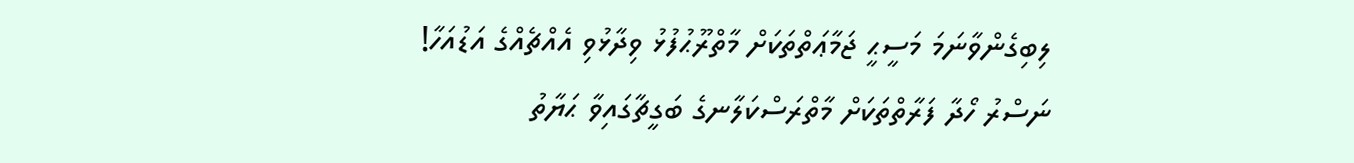ލިބިގެންވާނަމަ މަސީޙީ ޖަމާޢަތްތަކަށް މާތްރޫޙުފުޅު ވިދާޅުވި އެއްޗެއްގެ އަޑުއަހާ!
ނަސްރު ހޯދާ ފަރާތްތަކަށް މާތްރަސްކަލާނގެ ބަގީޗާގައިވާ ޙަޔާތު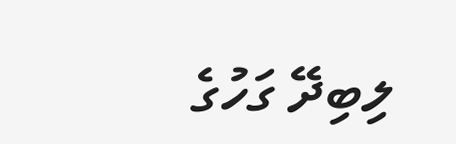ލިބިދޭ ގަހުގެ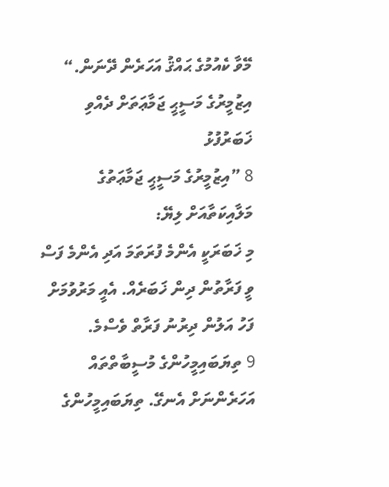މޭވާ ކެއުމުގެ ޙައްޤު އަހަރެން ދޭނަން.“
އިޒުމީރުގެ މަސީޙީ ޖަމާޢަތަށް ދެއްވި ޚަބަރުފުޅު
8 ”އިޒުމީރުގެ މަސީޙީ ޖަމާޢަތުގެ މަލާއިކަތާއަށް ލިޔޭ:
މި ޚަބަރަކީ އެންމެ ފުރަތަމަ އަދި އެންމެ ފަސް ވީ ފަރާތުން ދިން ޚަބަރެއް. އެއީ މަރުވުމަށް ފަހު އަލުން ދިރުނު ފަރާތް ވެސްމެ.
9 ތިޔަބައިމީހުންގެ މުސީބާތްތައް އަހަރެންނަށް އެނގޭ. ތިޔަބައިމީހުންގެ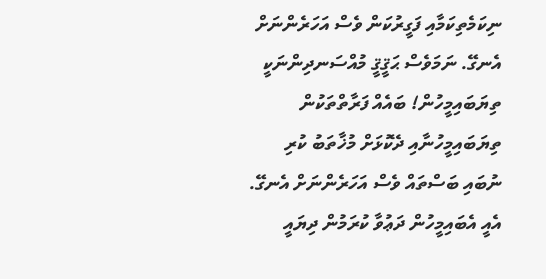ނިކަމެތިކަމާއި ފަގީރުކަން ވެސް އަހަރެންނަށް އެނގޭ. ނަމަވެސް ޙަޤީޤީ މުއްސަނދިންނަކީ ތިޔަބައިމީހުން! ބައެއް ފަރާތްތަކުން ތިޔަބައިމީހުނާއި ދެކޮޅަށް މުޚާތަބު ކުރި ނުބައި ބަސްތައް ވެސް އަހަރެންނަށް އެނގޭ. އެއީ އެބައިމީހުން ދަޢުވާ ކުރަމުން ދިޔައީ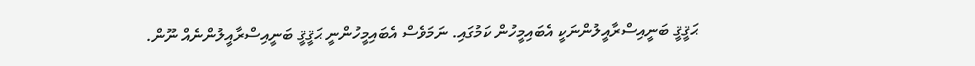ޙަޤީޤީ ބަނީއިސްރާއީލުންނަކީ އެބައިމީހުން ކަމުގައި. ނަމަވެސް އެބައިމީހުންނީ ޙަޤީޤީ ބަނީއިސްރާއީލުންނެއް ނޫން.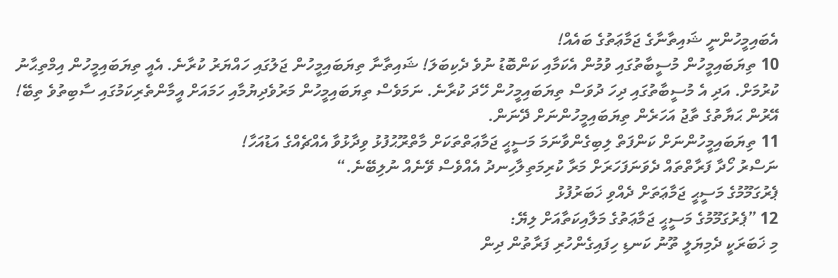އެބައިމީހުންނީ ޝައިތާނާގެ ޖަމާޢަތުގެ ބައެއް!
10 ތިޔަބައިމީހުން މުސީބާތުގައި ވުމުން އެކަމާއި ކަންބޮޑު ނުވެ ދެކިބަލަ! ޝައިތާނާ ތިޔަބައިމީހުން ޖަލުގައި ހައްޔަރު ކުރާނެ. އެއީ ތިޔަބައިމީހުން އިމްތިޙާނު ކުރުމަށް. އަދި އެ މުސީބާތުގައި ދިހަ ދުވަސް ތިޔަބައިމީހުން ހޭދަ ކުރާނެ. ނަމަވެސް ތިޔަބައިމީހުން މަރުވެދިޔުމާއި ހަމައަށް އީމާންތެރިކަމުގައި ސާބިތުވެ ތިބޭ! އޭރުން ޙަޔާތުގެ ތާޖު އަހަރެން ތިޔަބައިމީހުންނަށް ދޭނަން.
11 ތިޔަބައިމީހުންނަށް ކަންފަތް ލިބިގެންވާނަމަ މަސީޙީ ޖަމާޢަތްތަކަށް މާތްރޫޙުފުޅު ވިދާޅުވާ އެއްޗެއްގެ އަޑުއަހާ!
ނަސްރު ހޯދާ ފަރާތްތައް ދެވަނަފަހަރަށް މަރާ ކުރިމަތިލާހިނދު އެއްވެސް ވޭނެއް ނުލިބޭނެ.“
ޕެރުގަމޫމުގެ މަސީޙީ ޖަމާޢަތަށް ދެއްވި ޚަބަރުފުޅު
12 ”ޕެރުގަމޫމުގެ މަސީޙީ ޖަމާޢަތުގެ މަލާއިކަތާއަށް ލިޔޭ:
މި ޚަބަރަކީ ދެމިޔަލީ ތޫނު ކަނޑި ހިފައިގެންހުރި ފަރާތުން ދިން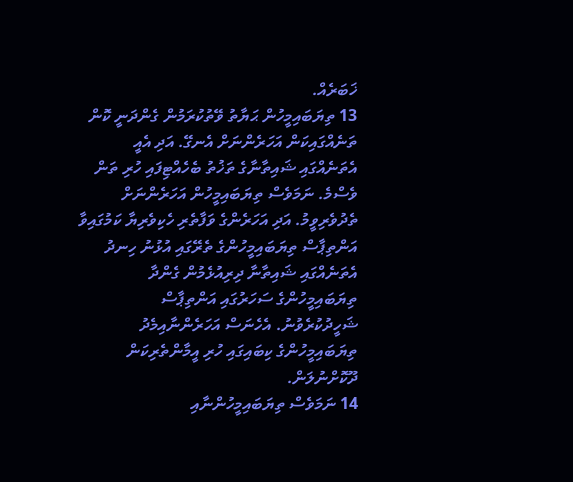ޚަބަރެއް.
13 ތިޔަބައިމީހުން ޙަޔާތު ވޭތުކުރަމުން ގެންދަނީ ކޮން ތަނެއްގައިކަން އަހަރެންނަށް އެނގޭ. އަދި އެއީ އެތަނެއްގައި ޝައިތާނާގެ ތަޚުތު ބެހެއްޓިފައި ހުރި ތަން ވެސްމެ. ނަމަވެސް ތިޔަބައިމީހުން އަހަރެންނަށް ތެދުވެރިވީމު. އަދި އަހަރެންގެ ވަފާތެރި ހެކިވެރިޔާ ކަމުގައިވާ އަންތިޕާސް ތިޔަބައިމީހުންގެ ތެރޭގައި އުޅުނު ހިނދު އެތަނެއްގައި ޝައިތާނާ ދިރިއުޅެމުން ގެންދާ ތިޔަބައިމީހުންގެ ސަހަރުގައި އަންތިޕާސް ޝަހީދުކުރެވުނު. އެހެނަސް އަހަރެންނާއިމެދު ތިޔަބައިމީހުންގެ ކިބައިގައި ހުރި އީމާންތެރިކަން ދޫކޮށްނުލަން.
14 ނަމަވެސް ތިޔަބައިމީހުންނާއި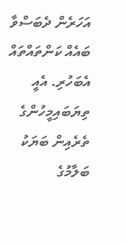އަހަރެން ދެބަސްވާ ބައެއް ކަންތައްތައް އެބަހުރި. އެއީ ތިޔަބައިމީހުންގެ ތެރެއިން ބަޔަކު ބަލާމުގެ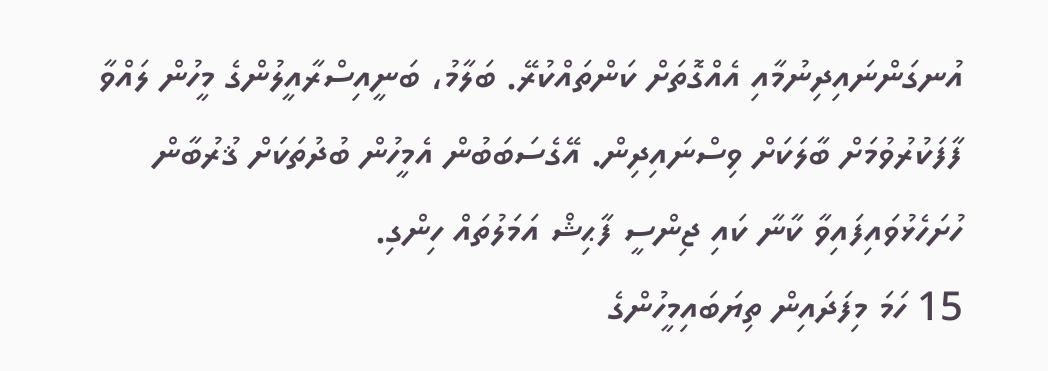އުނގަންނައިދިނުމާއި އެއްގޮތަށް ކަންތައްކުރޭ. ބަލާމު، ބަނީއިސްރާއީލުންގެ މީހުން ލައްވާ ފާފަކުރުވުމަށް ބާލަކަށް ވިސްނައިދިން. އޭގެސަބަބުން އެމީހުން ބުދުތަކަށް ޤުރުބާން ހުށަހެޅުވައިފައިވާ ކާނާ ކައި ޖިންސީ ފާޙިޝް އަމަލުތައް ހިންގި.
15 ހަމަ މިފަދައިން ތިޔަބައިމީހުންގެ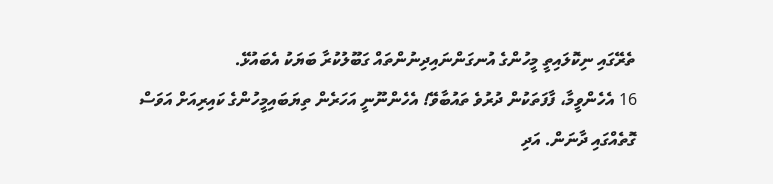ތެރޭގައި ނިކޮލައިތީ މީހުންގެ އުނގަންނައިދިނުންތައް ގަބޫލުކުރާ ބަޔަކު އެބައުޅޭ.
16 އެހެންވީމާ، ފާފަތަކުން ދުރުވެ ތައުބާވޭ! އެހެންނޫނީ އަހަރެން ތިޔަބައިމީހުންގެ ކައިރިއަށް އަވަސް ގޮތެއްގައި ދާނަން. އަދި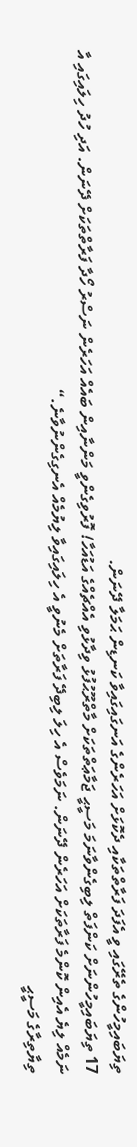ތިޔަބައިމީހުންގެ ތެރޭގައި ވީ އެފަދަ ފަރާތްތަކާއި ދެކޮޅަށް އަހަރެންގެ އަނގައިގައިވާ ކަނޑިން ޙަމަލާ ދޭނަން.
17 ތިޔަބައިމީހުންނަށް ކަންފަތް ލިބިގެންވާނަމަ މަސީޙީ ޖަމާޢަތްތަކަށް މާތްރޫޙުފުޅު ވިދާޅުވި އެއްޗެއްގެ އަޑުއަހާ! ފޮރުވިގެންވީ މަންނާއިން ބައެއް އަހަރެން ނަސްރު ހޯދާ ފަރާތްތަކަށް ދޭނަން. އަދި ހުދު ހިލައިގައި އާ ނަމެއް ލިޔެ އެއިން ކޮންމެ ފަރާތަކަށް އަހަރެން ދޭނަން. ނަމަވެސް އެ ހިލަ ލިބިދޭ ފަރާތަށް މެނުވީ އެ ހިލައިގައިވާ ލިޔުމެއް އެނގިގެންނުވާނެ.“
ތިޔާތިރާގެ މަސީޙީ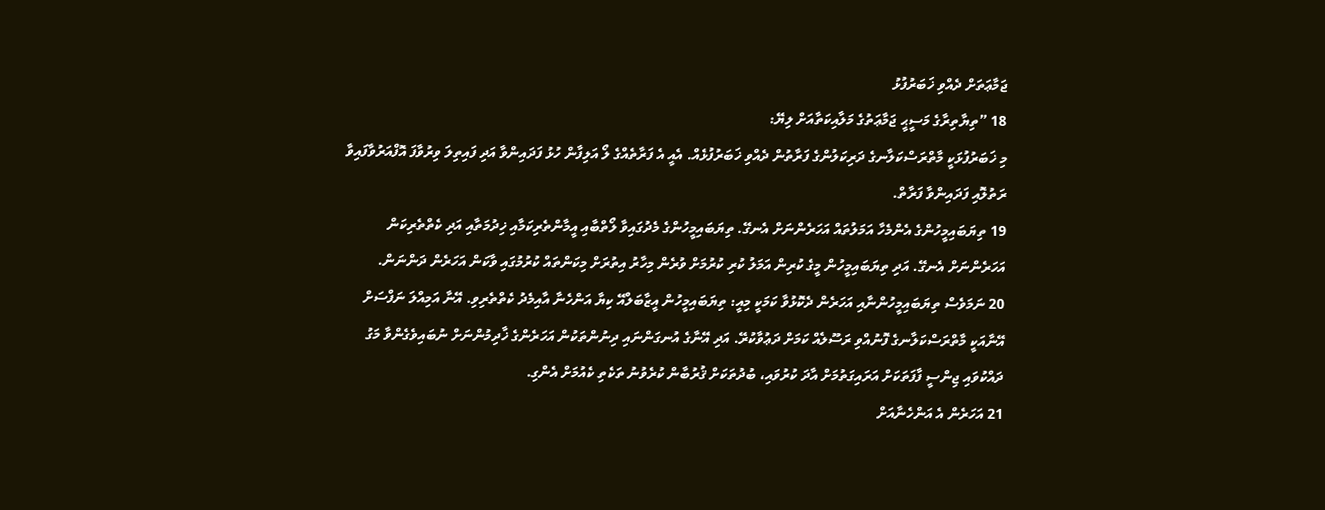ޖަމާޢަތަށް ދެއްވި ޚަބަރުފުޅު
18 ”ތިޔާތިރާގެ މަސީޙީ ޖަމާޢަތުގެ މަލާއިކަތާއަށް ލިޔޭ:
މި ޚަބަރުފުޅަކީ މާތްރަސްކަލާނގެ ދަރިކަލުންގެ ފަރާތުން ދެއްވި ޚަބަރުފުޅެއް. އެއީ އެ ފަރާތެއްގެ ލޯ އަލިފާން ހުޅު ފަދައިންވާ އަދި ފައިތިލަ ވިރުވާފަ އޮފްއަރުވާފައިވާ ރަތުލޮއި ފަދައިންވާ ފަރާތް.
19 ތިޔަބައިމީހުންގެ އެންމެހާ އަމަލުތައް އަހަރެންނަށް އެނގޭ. ތިޔަބައިމީހުންގެ މެދުގައިވާ ލޯތްބާއި އީމާންތެރިކަމާއި ޚިދުމަތާއި އަދި ކެތްތެރިކަން އަހަރެންނަށް އެނގޭ. އަދި ތިޔަބައިމީހުން މީގެ ކުރިން އަމަލު ކުރި ކުރުމަށް ވުރެން މިހާރު އިތުރަށް މިކަންތައް ކުރުމުގައި ވާކަން އަހަރެން ދަންނަން.
20 ނަމަވެސް ތިޔަބައިމީހުންނާއި އަހަރެން ދެކޮޅުވާ ކަމަކީ މިއީ: ތިޔަބައިމީހުން އީޒާބަލްއޭ ކިޔާ އަންހެނާ އާއިމެދު ކެތްތެރިވި. އޭނާ އަމިއްލަ ނަފްސަށް އޭނާއަކީ މާތްރަސްކަލާނގެ ފޮނުއްވި ރަސޫލެއް ކަމަށް ދަޢުވާކުރޭ. އަދި އޭނާގެ އުނގަންނައި ދިނުންތަކުން އަހަރެންގެ ޚާދިމުންނަށް ނުބައިވެގެންވާ މަގު ދައްކުވައި ޖިންސީ ފާފަތަކަށް އަރައިގަތުމަށް އާދަ ކުރުވައި، ބުދުތަކަށް ޤުރުބާން ކުރެވުނު ތަކެތި ކެއުމަށް އެންގި.
21 އަހަރެން އެ އަންހެނާއަށް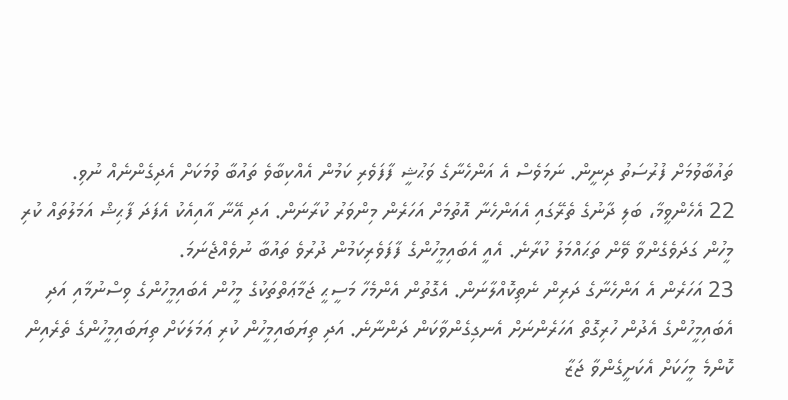ތައުބާވުމަށް ފުރުސަތު ދިނީން. ނަމަވެސް އެ އަންހެނާގެ ވަޙުޝީ ފާފަވެރި ކަމުން އެއްކިބާވެ ތައުބާ ވުމަކަށް އެދިގެންނެއް ނުވި.
22 އެހެންވީމާ، ބަލި ދާނުގެ ތެރޭގައި އެއަންހެނާ އޮތުމަށް އަހަރެން މިންވަރު ކުރާނަން. އަދި އޭނާ އާއިއެކު އެފަދަ ފާޙިޝް އަމަލުތައް ކުރި މީހުން ގަދަވެގެންވާ ވޭން ތަޙައްމަލު ކުރާނެ. އެއީ އެބައިމީހުންގެ ފާފަވެރިކަމުން ދުރުވެ ތައުބާ ނުވެއްޖެނަމަ.
23 އަހަރެން އެ އަންހެނާގެ ދަރިން ނެތިކޮއްލާނަން. އެގޮތުން އެންމެހާ މަސީޙީ ޖަމާޢަތްތަކުގެ މީހުން އެބައިމީހުންގެ ވިސްނުމާއި އަދި އެބައިމީހުންގެ އެދުން ހުރިގޮތް އަހަރެންނަށް އެނގިގެންވާކަން ދަންނާނެ. އަދި ތިޔަބައިމީހުން ކުރި ޢަމަލަކަށް ތިޔަބައިމީހުންގެ ތެރެއިން ކޮންމެ މީހަކަށް އެކަށީގެންވާ ޖަޒާ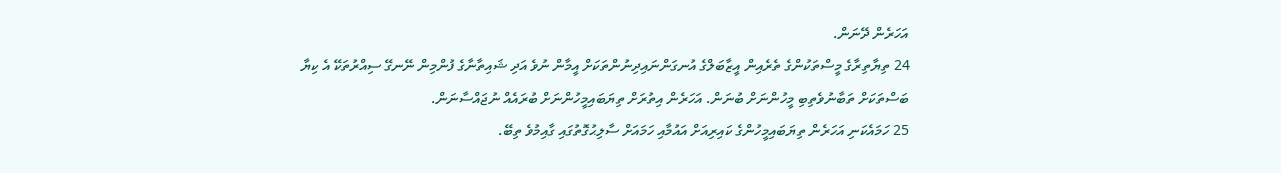އަހަރެން ދޭނަން.
24 ތިޔާތިރާގެ މީސްތަކުންގެ ތެރެއިން އީޒާބަލްގެ އުނގަންނައިދިނުންތަކަށް އީމާން ނުވެ އަދި ޝައިތާނާގެ ފުންމިން ނޭނގޭ ސިއްރުތަކޭ އެ ކިޔާ ބަސްތަކަށް ތަބާނުވެތިބި މީހުންނަށް ބުނަން. އަހަރެން އިތުރަށް ތިޔަބައިމީހުންނަށް ބުރައެއް ނުޖައްސާނަން.
25 ހަމައެކަނި އަހަރެން ތިޔަބައިމީހުންގެ ކައިރިއަށް އައުމާއި ހަމައަށް ސާލިޙުގޮތުގައި ގާއިމުވެ ތިބޭ.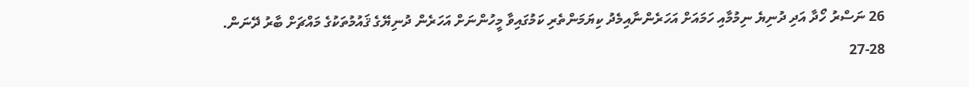26 ނަސްރު ހޯދާ އަދި ދުނިޔެ ނިމުމާއި ހަމައަށް އަހަރެންނާއިމެދު ކިޔަމަންތެރި ކަމުގައިވާ މީހުންނަށް އަހަރެން ދުނިޔޭގެ ޤައުމުތަކުގެ މައްޗަށް ބާރު ދޭނަން.
27-28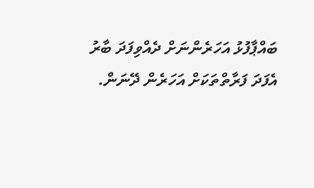ބައްޕާފުޅު އަހަރެންނަށް ދެއްވިފަދަ ބާރު އެފަދަ ފަރާތްތަކަށް އަހަރެން ދޭނަން.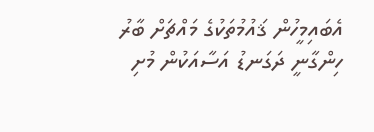އެބައިމީހުން ޤައުމުތަކުގެ މައްޗަށް ބާރު ހިންގާނީ ދަގަނޑު އަސާއަކުން މުށި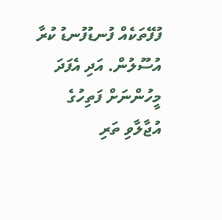ފުފޭތަކެއް ފުނޑުފުނޑު ކުރާ އުސޫލުން. އަދި އެފަދަ މީހުންނަށް ފަތިހުގެ އުޖާލާވި ތަރި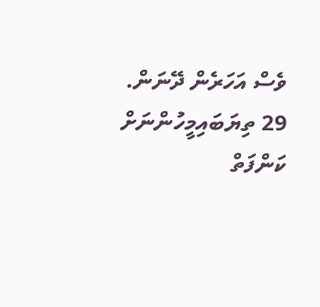ވެސް އަހަރެން ދޭނަން.
29 ތިޔަބައިމީހުންނަށް ކަންފަތް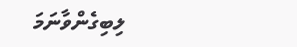ލިބިގެންވާނަމަ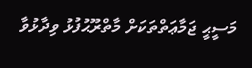މަސީޙީ ޖަމާޢަތްތަކަށް މާތްރޫޙުފުޅު ވިދާޅުވާ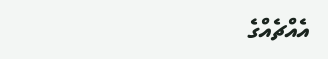އެއްޗެއްގެ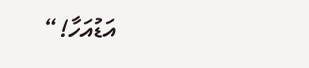އަޑުއަހާ!“